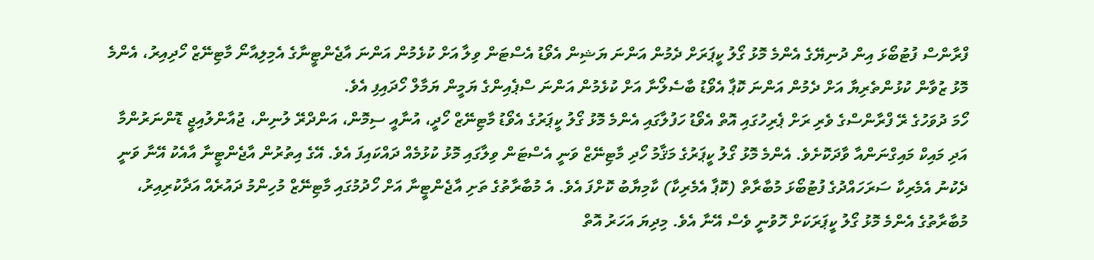ފްރާންސް ފުޓުބޯޅަ އިން ދުނިޔޭގެ އެންމެ މޮޅު ގޯލު ކީޕަރަށް ދެމުން އަންނަ ޔަޝިން އެވޯޑު އެސްޓަން ވިލާ އަށް ކުޅެމުން އަންނަ އާޖެންޓީނާގެ އެމިލިއާނޯ މާޓިނޭޒް ހޯދިއިރު، އެންމެ މޮޅު ޒުވާން ކުޅުންތެރިޔާ އަށް ދެމުން އަންނަ ކޮޕާ އެވޯޑު ބާސެލޯނާ އަށް ކުޅެމުން އަންނަ ސްޕެއިންގެ ޔަމީން ޔަމާލް ހޯދައިފި އެވެ.
ހޯމަ ދުވަހުގެ ރޭ ފްރާންސްގެ ވެރި ރަށް ޕެރިހުގައި އޮތް އެވޯޑު ހަފުލާގައި އެންމެ މޮޅު ގޯލު ކީޕަރުގެ އެވޯޑު މާޓިނޭޒް ހޯދީ، އުނާއީ ސިމޮން، އަންދްރޭ ލުނިން، ޖުއާންލުއިޖީ ޑޮންނަރުންމާ އަދި މައިކް މައިގްނަންއާ ވާދަކޮށެވެ. އެންމެ މޮޅު ގޯލު ކީޕަރުގެ މަޤާމު ހޯދި މާޓިނޭޒް ވަނީ އެސްޓަން ވިލާގައި މޮޅު ކުޅުމެއް ދައްކައިފަ އެވެ. އޭގެ އިތުރުން އާޖެންޓީނާ އާއެކު އޭނާ ވަނީ ދެކުނު އެމެރިކާ ސަރަހައްދުގެ ފުޓުބޯޅަ މުބާރާތް (ކޮޕާ އެމެރިކާ) ކާމިޔާބު ކޮށްފަ އެވެ. އެ މުބާރާތުގެ ތަށި އާޖެންޓީނާ އަށް ހޯދުމުގައި މާޓިނޭޒް މުހިންމު ދައުރެއް އަދާކުރިއިރު، މުބާރާތުގެ އެންމެ މޮޅު ގޯލު ކީޕަރަކަށް ހޮވުނީ ވެސް އޭނާ އެވެ. މިދިޔަ އަހަރު އޮތް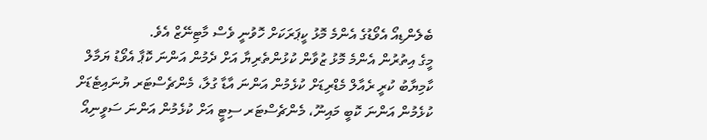ބެލެންޑިއޯ އެވޯޑުގެ އެންމެ މޮޅު ކީޕަރަކަށް ހޮވުނީ ވެސް މާޓިނޭޒް އެވެ.
މީގެ އިތުރުން އެންމެ މޮޅު ޒުވާން ކުޅުންތެރިޔާ އަށް ދެމުން އަންނަ ކޮޕާ އެވޯޑު ޔަމާލް ކާމިޔާބު ކުރީ ރެއާލް މެޑްރިޑަށް ކުޅެމުން އަންނަ އާޑާ ގުލާ، މެންޗެސްޓަރ ޔުނައިޓެޑަށް ކުޅެމުން އަންނަ ކޮބީ މައިނޫ، މެންޗެސްޓަރ ސިޓީ އަށް ކުޅެމުން އަންނަ ސަވީނިއޯ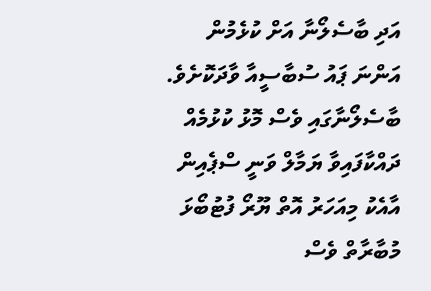އަދި ބާސެލޯނާ އަށް ކުޅެމުން އަންނަ ޕައު ސުބާސީއާ ވާދަކޮށެވެ. ބާސެލޯނާގައި ވެސް މޮޅު ކުޅުމެއް ދައްކާފައިވާ ޔަމާލް ވަނީ ސްޕެއިން އާއެކު މިއަހަރު އޮތް ޔޫރޯ ފުޓުބޯޅަ މުބާރާތް ވެސް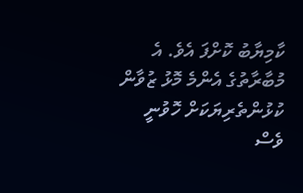ކާމިޔާބު ކޮށްފަ އެވެ. އެ މުބާރާތުގެ އެންމެ މޮޅު ޒުވާން ކުޅުންތެރިޔަކަށް ހޮވުނީ ވެސް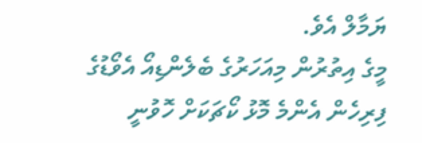ޔަމާލް އެވެ.
މީގެ އިތުރުން މިއަހަރުގެ ބެލެންޑިއޯ އެވޯޑުގެ ފިރިހެން އެންމެ މޮޅު ކޯޗަކަށް ހޮވުނީ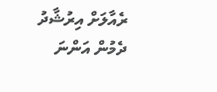ރެއާލަށް އިރުޝާދު ދެމުން އަންނަ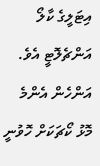އިޓަލީގެ ކާލޯ އަންޗެލޮޓީ އެވެ. އަންހެން އެންމެ މޮޅު ކޯޗަކަށް ހޮވުނީ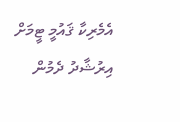އެމެރިކާ ޤައުމީ ޓީމަށް އިރުޝާދު ދެމުން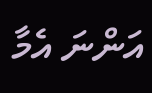އަންނަ އެމާ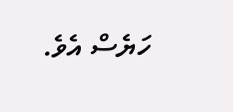ހަޔެސް އެވެ.